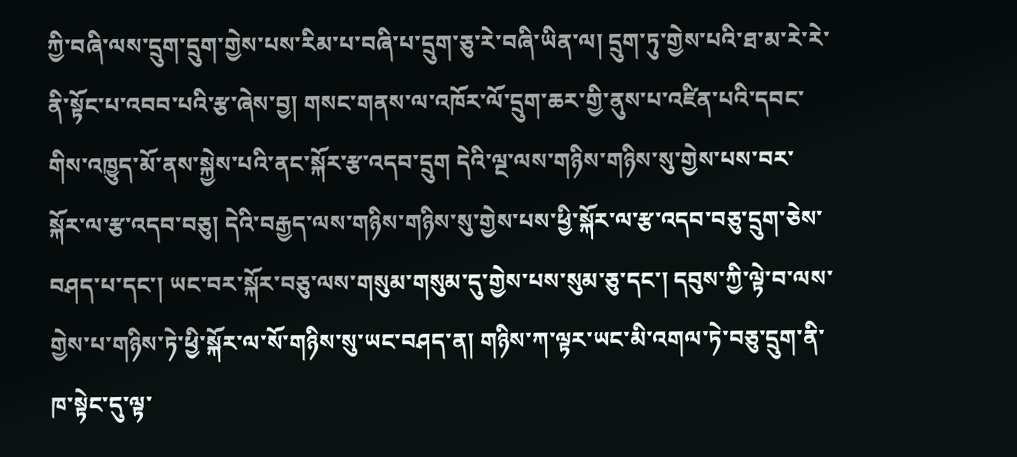ཀྱི་བཞི་ལས་དྲུག་དྲུག་གྱེས་པས་རིམ་པ་བཞི་པ་དྲུག་ཅུ་རེ་བཞི་ཡིན་ལ། དྲུག་ཏུ་གྱེས་པའི་ཐ་མ་རེ་རེ་ནི་སྟོང་པ་འབབ་པའི་རྩ་ཞེས་བྱ། གསང་གནས་ལ་འཁོར་ལོ་དྲུག་ཆར་གྱི་ནུས་པ་འཛིན་པའི་དབང་གིས་འཁྱུད་མོ་ནས་སྐྱེས་པའི་ནང་སྐོར་རྩ་འདབ་དྲུག དེའི་ལྔ་ལས་གཉིས་གཉིས་སུ་གྱེས་པས་བར་སྐོར་ལ་རྩ་འདབ་བཅུ། དེའི་བརྒྱད་ལས་གཉིས་གཉིས་སུ་གྱེས་པས་ཕྱི་སྐོར་ལ་རྩ་འདབ་བཅུ་དྲུག་ཅེས་བཤད་པ་དང་། ཡང་བར་སྐོར་བཅུ་ལས་གསུམ་གསུམ་དུ་གྱེས་པས་སུམ་ཅུ་དང་། དབུས་ཀྱི་ལྟེ་བ་ལས་གྱེས་པ་གཉིས་ཏེ་ཕྱི་སྐོར་ལ་སོ་གཉིས་སུ་ཡང་བཤད་ན། གཉིས་ཀ་ལྟར་ཡང་མི་འགལ་ཏེ་བཅུ་དྲུག་ནི་ཁ་སྟེང་དུ་ལྟ་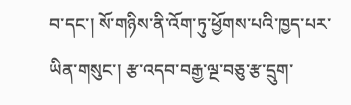བ་དང་། སོ་གཉིས་ནི་འོག་ཏུ་ཕྱོགས་པའི་ཁྱད་པར་ཡིན་གསུང་། རྩ་འདབ་བརྒྱ་ལྔ་བཅུ་རྩ་དྲུག་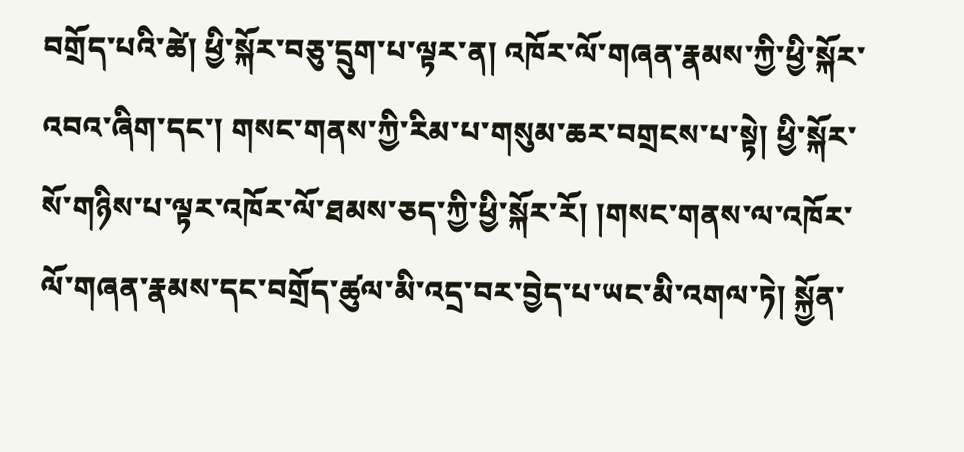བགྲོད་པའི་ཚེ། ཕྱི་སྐོར་བཅུ་དྲུག་པ་ལྟར་ན། འཁོར་ལོ་གཞན་རྣམས་ཀྱི་ཕྱི་སྐོར་འབའ་ཞིག་དང་། གསང་གནས་ཀྱི་རིམ་པ་གསུམ་ཆར་བགྲངས་པ་སྟེ། ཕྱི་སྐོར་སོ་གཉིས་པ་ལྟར་འཁོར་ལོ་ཐམས་ཅད་ཀྱི་ཕྱི་སྐོར་རོ། །གསང་གནས་ལ་འཁོར་ལོ་གཞན་རྣམས་དང་བགྲོད་ཚུལ་མི་འདྲ་བར་བྱེད་པ་ཡང་མི་འགལ་ཏེ། སྐྱོན་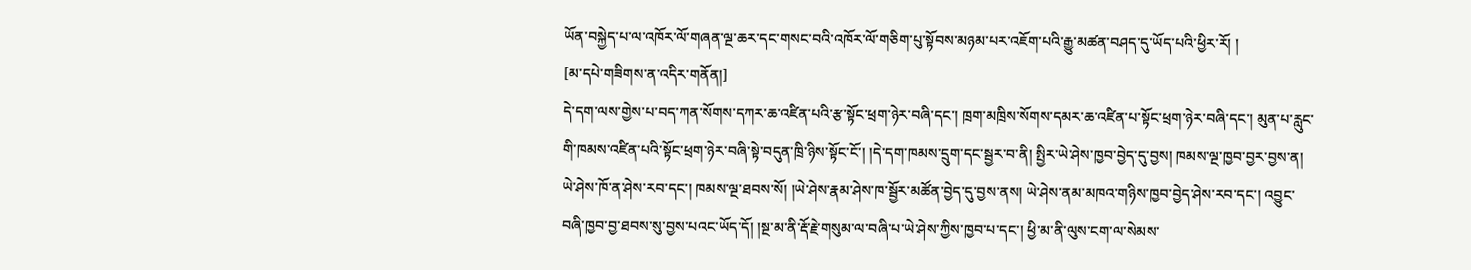ཡོན་བསྐྱེད་པ་ལ་འཁོར་ལོ་གཞན་ལྔ་ཆར་དང་གསང་བའི་འཁོར་ལོ་གཅིག་པུ་སྟོབས་མཉམ་པར་འཇོག་པའི་རྒྱུ་མཚན་བཤད་དུ་ཡོད་པའི་ཕྱིར་རོ། །
[མ་དཔེ་གཟིགས་ན་འདིར་གནོན།]
དེ་དག་ལས་གྱེས་པ་བད་ཀན་སོགས་དཀར་ཆ་འཛིན་པའི་རྩ་སྟོང་ཕྲག་ཉེར་བཞི་དང་། ཁྲག་མཁྲིས་སོགས་དམར་ཆ་འཛིན་པ་སྟོང་ཕྲག་ཉེར་བཞི་དང་། མུན་པ་རླུང་གི་ཁམས་འཛིན་པའི་སྟོང་ཕྲག་ཉེར་བཞི་སྟེ་བདུན་ཁྲི་ཉིས་སྟོང་ངོ་། །དེ་དག་ཁམས་དྲུག་དང་སྦྱར་བ་ནི། སྤྱིར་ཡེ་ཤེས་ཁྱབ་བྱེད་དུ་བྱས། ཁམས་ལྔ་ཁྱབ་བྱར་བྱས་ན། ཡེ་ཤེས་ཁོ་ན་ཤེས་རབ་དང་། ཁམས་ལྔ་ཐབས་སོ། །ཡེ་ཤེས་རྣམ་ཤེས་ཁ་སྦྱོར་མཚོན་བྱེད་དུ་བྱས་ནས། ཡེ་ཤེས་ནམ་མཁའ་གཉིས་ཁྱབ་བྱེད་ཤེས་རབ་དང་། འབྱུང་བཞི་ཁྱབ་བྱ་ཐབས་སུ་བྱས་པའང་ཡོད་དོ། །སྔ་མ་ནི་རྡོ་རྗེ་གསུམ་ལ་བཞི་པ་ཡེ་ཤེས་ཀྱིས་ཁྱབ་པ་དང་། ཕྱི་མ་ནི་ལུས་ངག་ལ་སེམས་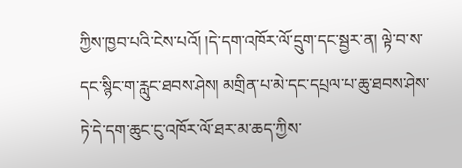ཀྱིས་ཁྱབ་པའི་ངེས་པའོ། །དེ་དག་འཁོར་ལོ་དྲུག་དང་སྦྱར་ན། ལྟེ་བ་ས་དང་སྙིང་ག་རླུང་ཐབས་ཤེས། མགྲིན་པ་མེ་དང་དཔྲལ་པ་ཆུ་ཐབས་ཤེས་ཏེ་དེ་དག་ཆུང་ངུ་འཁོར་ལོ་ཐར་མ་ཆད་ཀྱིས་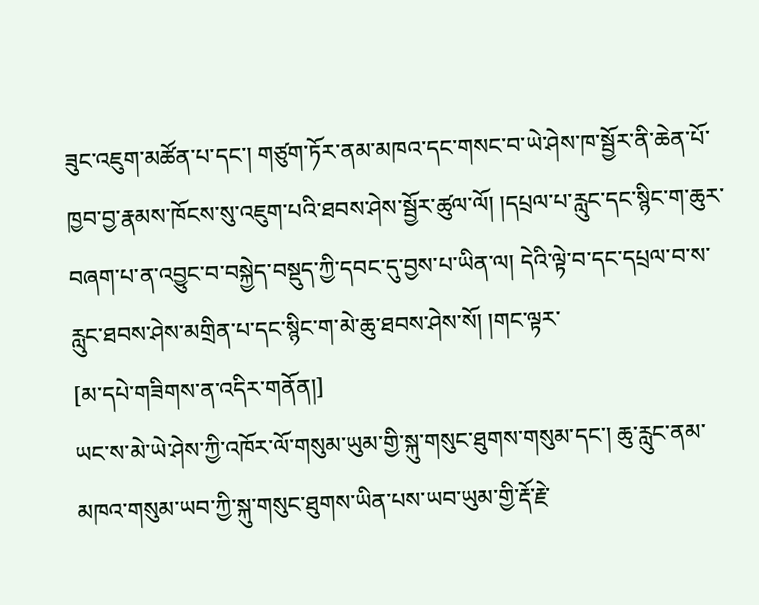ཟུང་འཇུག་མཚོན་པ་དང་། གཙུག་ཏོར་ནམ་མཁའ་དང་གསང་བ་ཡེ་ཤེས་ཁ་སྦྱོར་ནི་ཆེན་པོ་ཁྱབ་བྱ་རྣམས་ཁོངས་སུ་འཇུག་པའི་ཐབས་ཤེས་སྦྱོར་ཚུལ་ལོ། །དཔྲལ་པ་རླུང་དང་སྙིང་ག་ཆུར་བཞག་པ་ན་འབྱུང་བ་བསྐྱེད་བསྡུད་ཀྱི་དབང་དུ་བྱས་པ་ཡིན་ལ། དེའི་ལྟེ་བ་དང་དཔྲལ་བ་ས་རླུང་ཐབས་ཤེས་མགྲིན་པ་དང་སྙིང་ག་མེ་ཆུ་ཐབས་ཤེས་སོ། །གང་ལྟར་
[མ་དཔེ་གཟིགས་ན་འདིར་གནོན།]
ཡང་ས་མེ་ཡེ་ཤེས་ཀྱི་འཁོར་ལོ་གསུམ་ཡུམ་གྱི་སྐུ་གསུང་ཐུགས་གསུམ་དང་། ཆུ་རླུང་ནམ་མཁའ་གསུམ་ཡབ་ཀྱི་སྐུ་གསུང་ཐུགས་ཡིན་པས་ཡབ་ཡུམ་གྱི་རྡོ་རྗེ་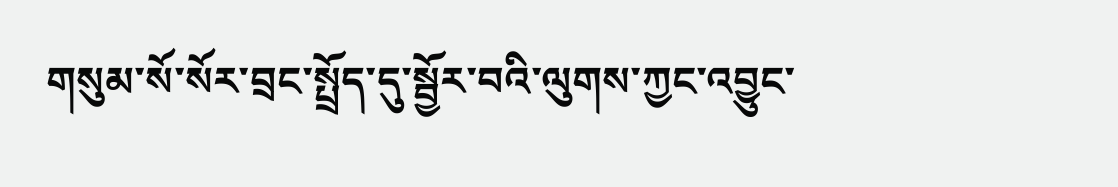གསུམ་སོ་སོར་བྲང་སྤྲོད་དུ་སྦྱོར་བའི་ལུགས་ཀྱང་འབྱུང་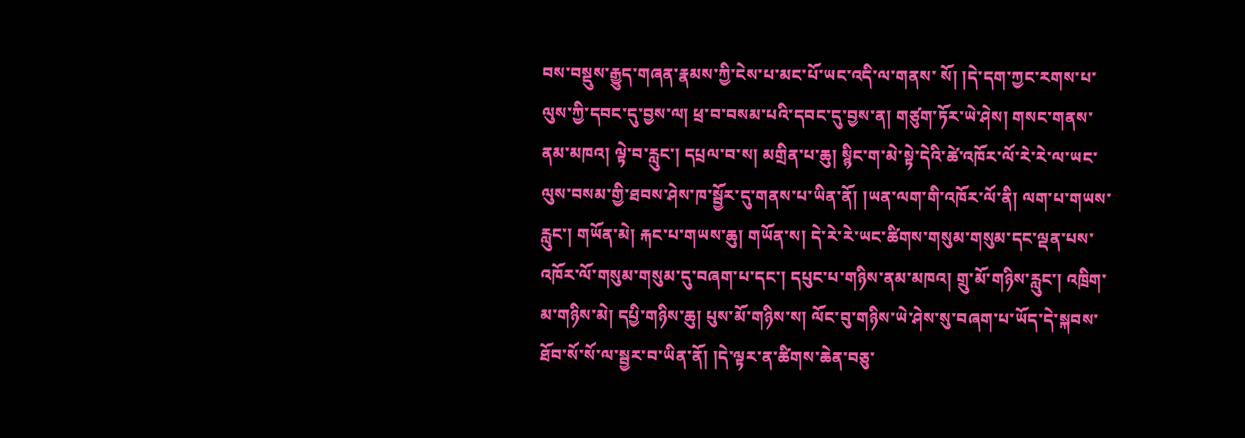བས་བསྡུས་རྒྱུད་གཞན་རྣམས་ཀྱི་ངེས་པ་མང་པོ་ཡང་འདི་ལ་གནས་ སོ། །དེ་དག་ཀྱང་རགས་པ་ལུས་ཀྱི་དབང་དུ་བྱས་ལ། ཕྲ་བ་བསམ་པའི་དབང་དུ་བྱས་ན། གཙུག་ཏོར་ཡེ་ཤེས། གསང་གནས་ནམ་མཁའ། ལྟེ་བ་རླུང་། དཔྲལ་བ་ས། མགྲིན་པ་ཆུ། སྙིང་ག་མེ་སྟེ་དེའི་ཚེ་འཁོར་ལོ་རེ་རེ་ལ་ཡང་ལུས་བསམ་གྱི་ཐབས་ཤེས་ཁ་སྦྱོར་དུ་གནས་པ་ཡིན་ནོ། །ཡན་ལག་གི་འཁོར་ལོ་ནི། ལག་པ་གཡས་རླུང་། གཡོན་མེ། རྐང་པ་གཡས་ཆུ། གཡོན་ས། དེ་རེ་རེ་ཡང་ཚིགས་གསུམ་གསུམ་དང་ལྡན་པས་འཁོར་ལོ་གསུམ་གསུམ་དུ་བཞག་པ་དང་། དཔུང་པ་གཉིས་ནམ་མཁའ། གྲུ་མོ་གཉིས་རླུང་། འཁྲིག་མ་གཉིས་མེ། དཔྱི་གཉིས་ཆུ། པུས་མོ་གཉིས་ས། ལོང་བུ་གཉིས་ཡེ་ཤེས་སུ་བཞག་པ་ཡོད་དེ་སྐབས་ཐོབ་སོ་སོ་ལ་སྦྱར་བ་ཡིན་ནོ། །དེ་ལྟར་ན་ཚིགས་ཆེན་བཅུ་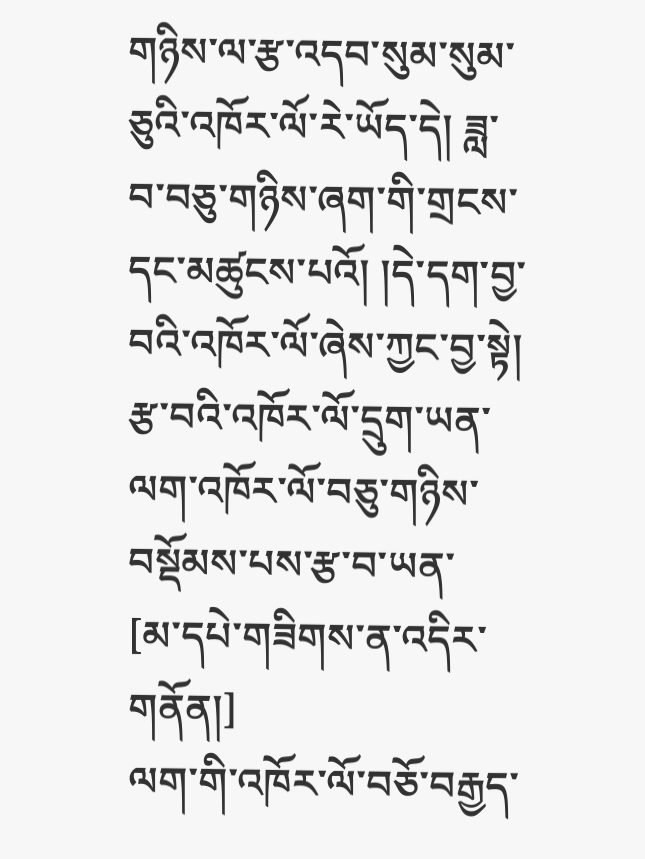གཉིས་ལ་རྩ་འདབ་སུམ་སུམ་ཅུའི་འཁོར་ལོ་རེ་ཡོད་དེ། ཟླ་བ་བཅུ་གཉིས་ཞག་གི་གྲངས་དང་མཚུངས་པའོ། །དེ་དག་བྱ་བའི་འཁོར་ལོ་ཞེས་ཀྱང་བྱ་སྟེ། རྩ་བའི་འཁོར་ལོ་དྲུག་ཡན་ལག་འཁོར་ལོ་བཅུ་གཉིས་བསྡོམས་པས་རྩ་བ་ཡན་
[མ་དཔེ་གཟིགས་ན་འདིར་གནོན།]
ལག་གི་འཁོར་ལོ་བཅོ་བརྒྱད་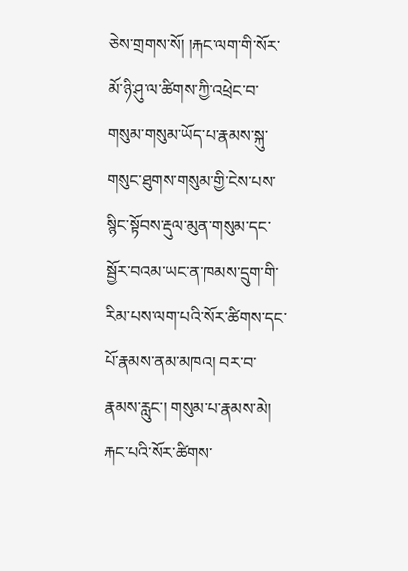ཅེས་གྲགས་སོ། །རྐང་ལག་གི་སོར་མོ་ཉི་ཤུ་ལ་ཚིགས་ཀྱི་འཕྲེང་བ་གསུམ་གསུམ་ཡོད་པ་རྣམས་སྐུ་གསུང་ཐུགས་གསུམ་གྱི་ངེས་པས་སྙིང་སྟོབས་རྡུལ་མུན་གསུམ་དང་སྦྱོར་བའམ་ཡང་ན་ཁམས་དྲུག་གི་རིམ་པས་ལག་པའི་སོར་ཚིགས་དང་པོ་རྣམས་ནམ་མཁའ། བར་བ་རྣམས་རླུང་། གསུམ་པ་རྣམས་མེ། རྐང་པའི་སོར་ཚིགས་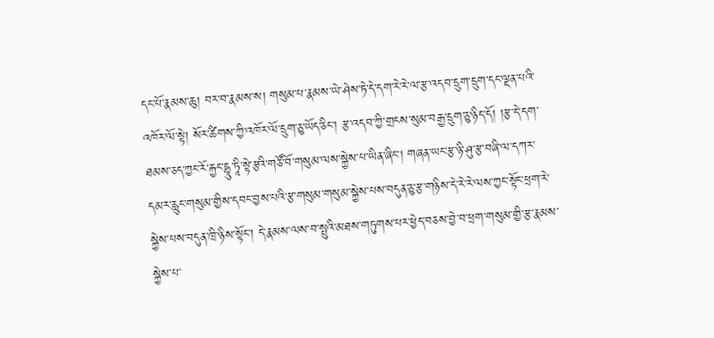དང་པོ་རྣམས་ཆུ། བར་བ་རྣམས་ས། གསུམ་པ་རྣམས་ཡེ་ཤེས་ཏེ་དེ་དག་རེ་རེ་ལ་རྩ་འདབ་དྲུག་དྲུག་དང་ལྡན་པའི་འཁོར་ལོ་སྟེ། སོར་ཚིགས་ཀྱི་འཁོར་ལོ་དྲུག་ཅུ་ཡོད་ཅིང་། རྩ་འདབ་ཀྱི་གྲངས་སུམ་བརྒྱ་དྲུག་ཅུ་ཉིད་དོ། །རྩ་དེ་དག་ཐམས་ཅད་ཀྱང་རོ་རྐྱང་དྷཱུ་ཏཱི་སྟེ་རྩའི་གཙོ་བོ་གསུམ་ལས་སྐྱེས་པ་ཡིན་ཞིང་། གཞན་ཡང་རྩ་ཉི་ཤུ་རྩ་བཞི་ལ་དཀར་དམར་རླུང་གསུམ་གྱིས་དབང་བྱས་པའི་རྩ་གསུམ་གསུམ་སྐྱེས་པས་བདུན་ཅུ་རྩ་གཉིས་དེ་རེ་རེ་ལས་ཀྱང་སྟོང་ཕྲག་རེ་སྐྱེས་པས་བདུན་ཁྲི་ཉིས་སྟོང་། དེ་རྣམས་ལས་བ་སྤུའི་མཐས་གཏུགས་པར་ཕྱེད་བཅས་བྱེ་བ་ཕྲག་གསུམ་གྱི་རྩ་རྣམས་སྐྱེས་པ་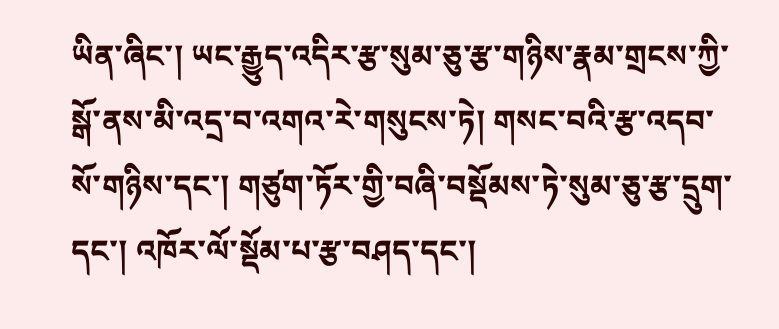ཡིན་ཞིང་། ཡང་རྒྱུད་འདིར་རྩ་སུམ་ཅུ་རྩ་གཉིས་རྣམ་གྲངས་ཀྱི་སྒོ་ནས་མི་འདྲ་བ་འགའ་རེ་གསུངས་ཏེ། གསང་བའི་རྩ་འདབ་སོ་གཉིས་དང་། གཙུག་ཏོར་གྱི་བཞི་བསྡོམས་ཏེ་སུམ་ཅུ་རྩ་དྲུག་དང་། འཁོར་ལོ་སྡོམ་པ་རྩ་བཤད་དང་།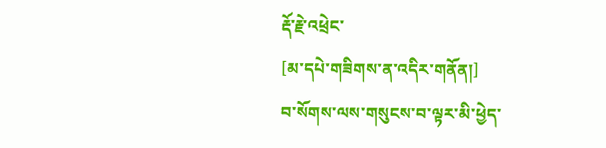རྡོ་རྗེ་འཕྲེང་
[མ་དཔེ་གཟིགས་ན་འདིར་གནོན།]
བ་སོགས་ལས་གསུངས་བ་ལྟར་མི་ཕྱེད་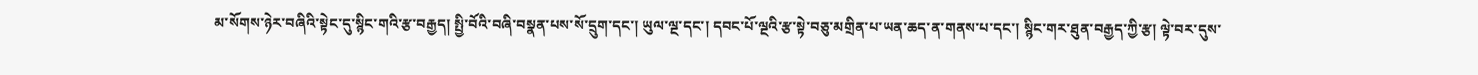མ་སོགས་ཉེར་བཞིའི་སྟེང་དུ་སྙིང་གའི་རྩ་བརྒྱད། སྤྱི་བོའི་བཞི་བསྣན་པས་སོ་དྲུག་དང་། ཡུལ་ལྔ་དང་། དབང་པོ་ལྔའི་རྩ་སྟེ་བཅུ་མགྲིན་པ་ཡན་ཆད་ན་གནས་པ་དང་། སྙིང་གར་ཐུན་བརྒྱད་ཀྱི་རྩ། ལྟེ་བར་དུས་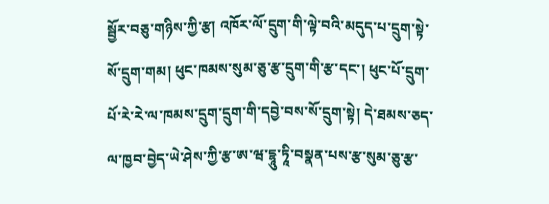སྦྱོར་བཅུ་གཉིས་ཀྱི་རྩ། འཁོར་ལོ་དྲུག་གི་ལྟེ་བའི་མདུད་པ་དྲུག་སྟེ་སོ་དྲུག་གམ། ཕུང་ཁམས་སུམ་ཅུ་རྩ་དྲུག་གི་རྩ་དང་། ཕུང་པོ་དྲུག་པོ་རེ་རེ་ལ་ཁམས་དྲུག་དྲུག་གི་དབྱེ་བས་སོ་དྲུག་སྟེ། དེ་ཐམས་ཅད་ལ་ཁྱབ་བྱེད་ཡེ་ཤེས་ཀྱི་རྩ་ཨ་ཝ་དྷཱུ་ཏཱི་བསྣན་པས་རྩ་སུམ་ཅུ་རྩ་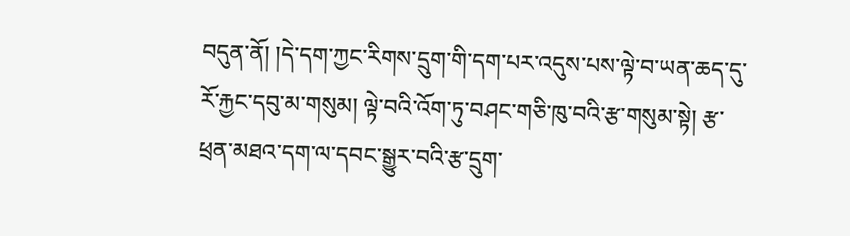བདུན་ནོ། །དེ་དག་ཀྱང་རིགས་དྲུག་གི་དག་པར་འདུས་པས་ལྟེ་བ་ཡན་ཆད་དུ་རོ་རྐྱང་དབུ་མ་གསུམ། ལྟེ་བའི་འོག་ཏུ་བཤང་གཅི་ཁུ་བའི་རྩ་གསུམ་སྟེ། རྩ་ཕྲན་མཐའ་དག་ལ་དབང་སྒྱུར་བའི་རྩ་དྲུག་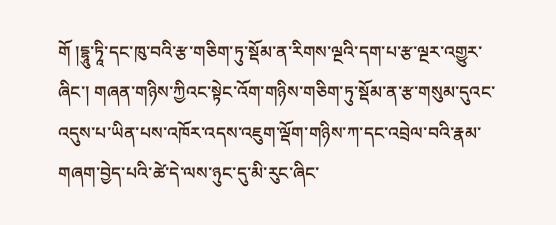གོ །དྷཱུ་ཏཱི་དང་ཁུ་བའི་རྩ་གཅིག་ཏུ་སྡོམ་ན་རིགས་ལྔའི་དག་པ་རྩ་ལྔར་འགྱུར་ཞིང་། གཞན་གཉིས་ཀྱིའང་སྟེང་འོག་གཉིས་གཅིག་ཏུ་སྡོམ་ན་རྩ་གསུམ་དུའང་འདུས་པ་ཡིན་པས་འཁོར་འདས་འཇུག་ལྡོག་གཉིས་ཀ་དང་འབྲེལ་བའི་རྣམ་གཞག་བྱེད་པའི་ཚེ་དེ་ལས་ཉུང་དུ་མི་རུང་ཞིང་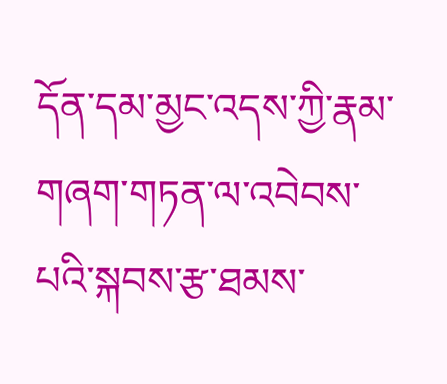དོན་དམ་མྱང་འདས་ཀྱི་རྣམ་གཞག་གཏན་ལ་འབེབས་པའི་སྐབས་རྩ་ཐམས་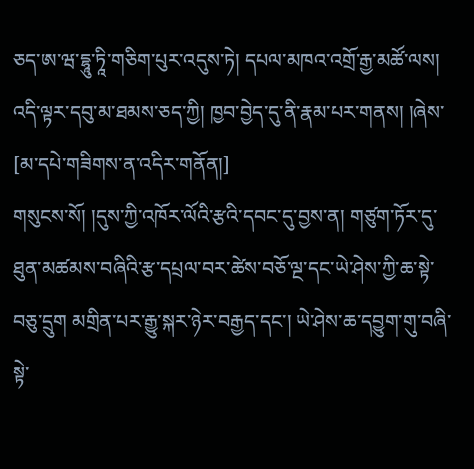ཅད་ཨ་ཝ་དྷཱུ་ཏཱི་གཅིག་པུར་འདུས་ཏེ། དཔལ་མཁའ་འགྲོ་རྒྱ་མཚོ་ལས། འདི་ལྟར་དབུ་མ་ཐམས་ཅད་ཀྱི། ཁྱབ་བྱེད་དུ་ནི་རྣམ་པར་གནས། །ཞེས་
[མ་དཔེ་གཟིགས་ན་འདིར་གནོན།]
གསུངས་སོ། །དུས་ཀྱི་འཁོར་ལོའི་རྩའི་དབང་དུ་བྱས་ན། གཙུག་ཏོར་དུ་ཐུན་མཚམས་བཞིའི་རྩ་དཔྲལ་བར་ཚེས་བཅོ་ལྔ་དང་ཡེ་ཤེས་ཀྱི་ཆ་སྟེ་བཅུ་དྲུག མགྲིན་པར་རྒྱུ་སྐར་ཉེར་བརྒྱད་དང་། ཡེ་ཤེས་ཆ་དབྱུག་གུ་བཞི་སྟེ་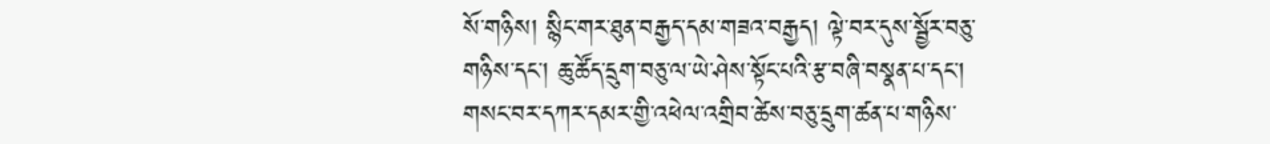སོ་གཉིས། སྙིང་གར་ཐུན་བརྒྱད་དམ་གཟའ་བརྒྱད། ལྟེ་བར་དུས་སྦྱོར་བཅུ་གཉིས་དང་། ཆུ་ཚོད་དྲུག་བཅུ་ལ་ཡེ་ཤེས་སྟོང་པའི་རྩ་བཞི་བསྣན་པ་དང་། གསང་བར་དཀར་དམར་གྱི་འཕེལ་འགྲིབ་ཚེས་བཅུ་དྲུག་ཚན་པ་གཉིས་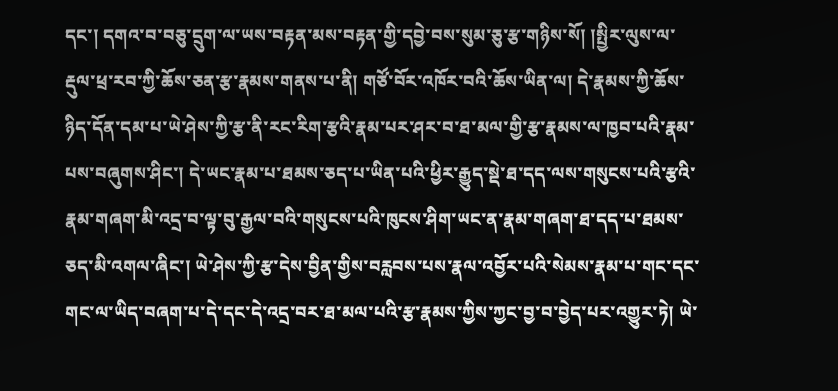དང་། དགའ་བ་བཅུ་དྲུག་ལ་ཡས་བརྟན་མས་བརྟན་གྱི་དབྱེ་བས་སུམ་ཅུ་རྩ་གཉིས་སོ། །སྤྱིར་ལུས་ལ་རྡུལ་ཕྲ་རབ་ཀྱི་ཆོས་ཅན་རྩ་རྣམས་གནས་པ་ནི། གཙོ་བོར་འཁོར་བའི་ཆོས་ཡིན་ལ། དེ་རྣམས་ཀྱི་ཆོས་ཉིད་དོན་དམ་པ་ཡེ་ཤེས་ཀྱི་རྩ་ནི་རང་རིག་རྩའི་རྣམ་པར་ཤར་བ་ཐ་མལ་གྱི་རྩ་རྣམས་ལ་ཁྱབ་པའི་རྣམ་པས་བཞུགས་ཤིང་། དེ་ཡང་རྣམ་པ་ཐམས་ཅད་པ་ཡིན་པའི་ཕྱིར་རྒྱུད་སྡེ་ཐ་དད་ལས་གསུངས་པའི་རྩའི་རྣམ་གཞག་མི་འདྲ་བ་ལྟ་བུ་རྒྱལ་བའི་གསུངས་པའི་ཁུངས་ཤིག་ཡང་ན་རྣམ་གཞག་ཐ་དད་པ་ཐམས་ཅད་མི་འགལ་ཞིང་། ཡེ་ཤེས་ཀྱི་རྩ་དེས་བྱིན་གྱིས་བརླབས་པས་རྣལ་འབྱོར་པའི་སེམས་རྣམ་པ་གང་དང་གང་ལ་ཡིད་བཞག་པ་དེ་དང་དེ་འདྲ་བར་ཐ་མལ་པའི་རྩ་རྣམས་ཀྱིས་ཀྱང་བྱ་བ་བྱེད་པར་འགྱུར་ཏེ། ཡེ་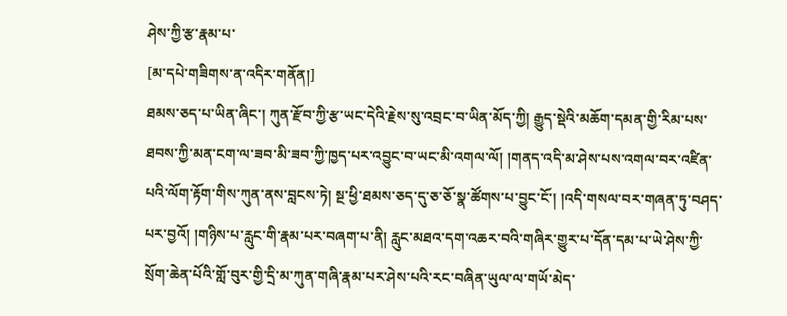ཤེས་ཀྱི་རྩ་རྣམ་པ་
[མ་དཔེ་གཟིགས་ན་འདིར་གནོན།]
ཐམས་ཅད་པ་ཡིན་ཞིང་། ཀུན་རྫོབ་ཀྱི་རྩ་ཡང་དེའི་རྗེས་སུ་འབྲང་བ་ཡིན་མོད་ཀྱི། རྒྱུད་སྡེའི་མཆོག་དམན་གྱི་རིམ་པས་ཐབས་ཀྱི་མན་ངག་ལ་ཟབ་མི་ཟབ་ཀྱི་ཁྱད་པར་འབྱུང་བ་ཡང་མི་འགལ་ལོ། །གནད་འདི་མ་ཤེས་པས་འགལ་བར་འཛིན་པའི་ལོག་རྟོག་གིས་ཀུན་ནས་བླངས་ཏེ། སྔ་ཕྱི་ཐམས་ཅད་དུ་ཅ་ཅོ་སྣ་ཚོགས་པ་བྱུང་ངོ་། །འདི་གསལ་བར་གཞན་ཏུ་བཤད་པར་བྱའོ། །གཉིས་པ་རླུང་གི་རྣམ་པར་བཞག་པ་ནི། རླུང་མཐའ་དག་འཆར་བའི་གཞིར་གྱུར་པ་དོན་དམ་པ་ཡེ་ཤེས་ཀྱི་སྲོག་ཆེན་པོའི་གློ་བུར་གྱི་དྲི་མ་ཀུན་གཞི་རྣམ་པར་ཤེས་པའི་རང་བཞིན་ཡུལ་ལ་གཡོ་མེད་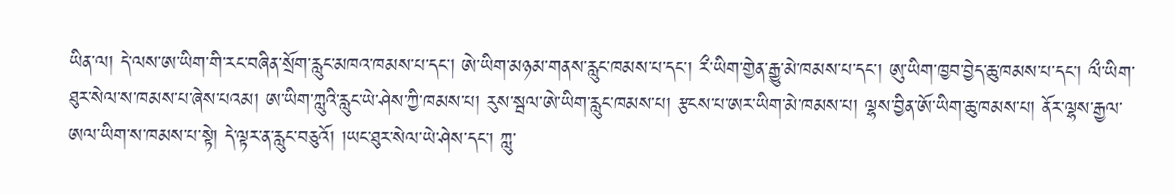ཡིན་ལ། དེ་ལས་ཨ་ཡིག་གི་རང་བཞིན་སྲོག་རླུང་མཁའ་ཁམས་པ་དང། ཨེ་ཡིག་མཉམ་གནས་རླུང་ཁམས་པ་དང་། རྀ་ཡིག་གྱེན་རྒྱུ་མེ་ཁམས་པ་དང་། ཨུ་ཡིག་ཁྱབ་བྱེད་ཆུ་ཁམས་པ་དང་། ལྀ་ཡིག་ཐུར་སེལ་ས་ཁམས་པ་ཞེས་པའམ། ཨ་ཡིག་ཀླུའི་རླུང་ཡེ་ཤེས་ཀྱི་ཁམས་པ། རུས་སྦལ་ཨེ་ཡིག་རླུང་ཁམས་པ། རྩངས་པ་ཨར་ཡིག་མེ་ཁམས་པ། ལྷས་བྱིན་ཨོ་ཡིག་ཆུ་ཁམས་པ། ནོར་ལྷས་རྒྱལ་ཨལ་ཡིག་ས་ཁམས་པ་སྟེ། དེ་ལྟར་ན་རླུང་བཅུའོ། །ཡང་ཐུར་སེལ་ཡེ་ཤེས་དང་། ཀླུ་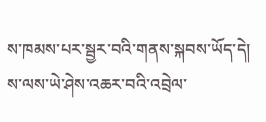ས་ཁམས་པར་སྦྱར་བའི་གནས་སྐབས་ཡོད་དེ། ས་ལས་ཡེ་ཤེས་འཆར་བའི་འབྲེལ་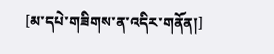[མ་དཔེ་གཟིགས་ན་འདིར་གནོན།]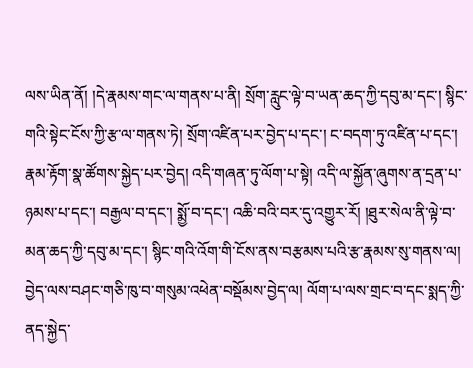ལས་ཡིན་ནོ། །དེ་རྣམས་གང་ལ་གནས་པ་ནི། སྲོག་རླུང་ལྟེ་བ་ཡན་ཆད་ཀྱི་དབུ་མ་དང་། སྙིང་གའི་སྟེང་ངོས་ཀྱི་རྩ་ལ་གནས་ཏེ། སྲོག་འཛིན་པར་བྱེད་པ་དང་། ང་བདག་ཏུ་འཛིན་པ་དང་། རྣམ་རྟོག་སྣ་ཚོགས་སྐྱེད་པར་བྱེད། འདི་གཞན་ཏུ་ལོག་པ་སྟེ། འདི་ལ་སྐྱོན་ཞུགས་ན་དྲན་པ་ཉམས་པ་དང་། བརྒྱལ་བ་དང་། སྨྱོ་བ་དང་། འཆི་བའི་བར་དུ་འགྱུར་རོ། །ཐུར་སེལ་ནི་ལྟེ་བ་མན་ཆད་ཀྱི་དབུ་མ་དང་། སྙིང་གའི་འོག་གི་ངོས་ནས་བརྩམས་པའི་རྩ་རྣམས་སུ་གནས་ལ། བྱེད་ལས་བཤང་གཅི་ཁུ་བ་གསུམ་འཕེན་བསྡོམས་བྱེད་ལ། ལོག་པ་ལས་གྲང་བ་དང་སྨད་ཀྱི་ནད་སྐྱེད་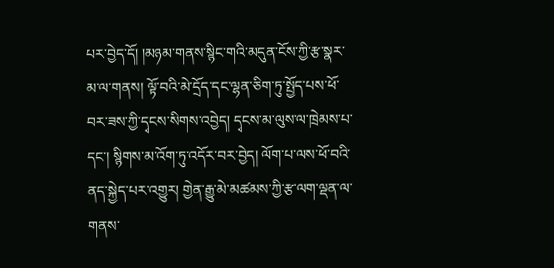པར་བྱེད་དོ། །མཉམ་གནས་སྙིང་གའི་མདུན་ངོས་ཀྱི་རྩ་སྣར་མ་ལ་གནས། ལྟོ་བའི་མེ་དྲོད་དང་ལྷན་ཅིག་ཏུ་སྤྱོད་པས་ཕོ་བར་ཟས་ཀྱི་དྭངས་སིགས་འབྱེད། དྭངས་མ་ལུས་ལ་ཁྲེམས་པ་དང་། སྙིགས་མ་འོག་ཏུ་འདོར་བར་བྱེད། ལོག་པ་ལས་ཕོ་བའི་ནད་སྐྱེད་པར་འགྱུར། གྱེན་རྒྱུ་མེ་མཚམས་ཀྱི་རྩ་ལག་ལྡན་ལ་གནས་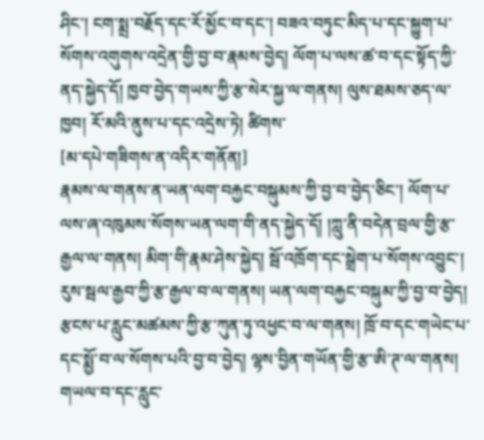ཤིང་། ངག་སྨྲ་བརྗོད་དང་རོ་མྱོང་བ་དང་། བཟའ་བཏུང་མིད་པ་དང་སྐྱུག་པ་སོགས་འགུགས་འདྲེན་གྱི་བྱ་བ་རྣམས་བྱེད། ལོག་པ་ལས་ཚ་བ་དང་སྟོད་ཀྱི་ནད་སྐྱེད་དོ། ཁྱབ་བྱེད་གཡས་ཀྱི་རྩ་སེར་སྐྱ་ལ་གནས། ལུས་ཐམས་ཅད་ལ་ཁྱབ། རོ་མའི་ནུས་པ་དང་འདྲེས་ཏེ། ཚིགས་
[མ་དཔེ་གཟིགས་ན་འདིར་གནོན།]
རྣམས་ལ་གནས་ན་ཡན་ལག་བརྐྱང་བསྐུམས་ཀྱི་བྱ་བ་བྱེད་ཅིང་། ལོག་པ་ལས་ཞ་འཁུམས་སོགས་ཡན་ལག་གི་ནད་སྐྱེད་དོ། །ཀླུ་ནི་བདེན་བྲལ་གྱི་རྩ་རྒྱལ་ལ་གནས། མིག་གི་རྣམ་ཤེས་སྐྱེད། སྦོ་འཁྲོག་དང་སྒྲེག་པ་སོགས་འབྱུང་། རུས་སྦལ་རྒྱབ་ཀྱི་རྩ་རྒྱལ་བ་ལ་གནས། ཡན་ལག་བརྐྱང་བསྐུམ་ཀྱི་བྱ་བ་བྱེད། རྩངས་པ་རླུང་མཚམས་ཀྱི་རྩ་ཀུན་ཏུ་འཕྱང་བ་ལ་གནས། ཁྲོ་བ་དང་གཡེང་པ་དང་སྨྱོ་བ་ལ་སོགས་པའི་བྱ་བ་བྱེད། ལྷས་བྱིན་གཡོན་གྱི་རྩ་ཨི་ཊ་ལ་གནས། གཡལ་བ་དང་རླུང་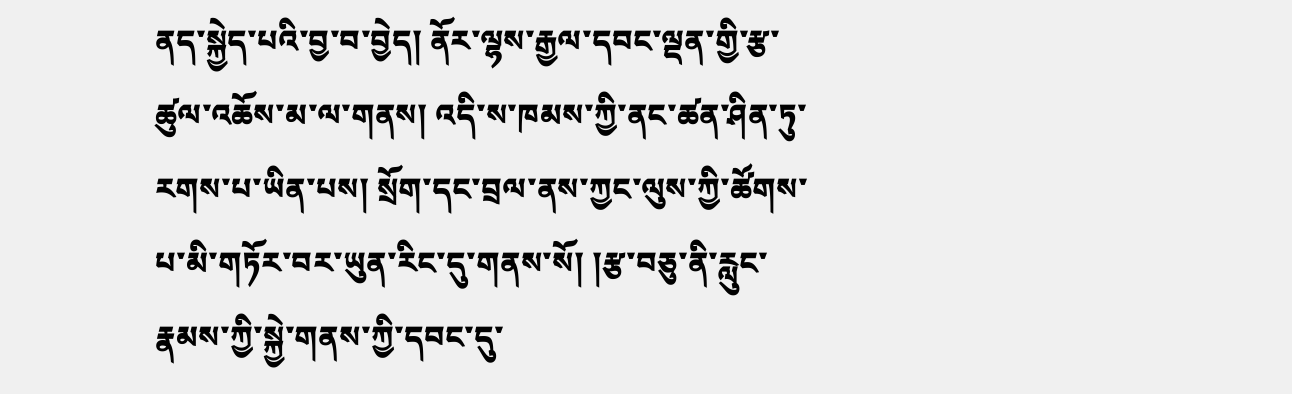ནད་སྐྱེད་པའི་བྱ་བ་བྱེད། ནོར་ལྷས་རྒྱལ་དབང་ལྡན་གྱི་རྩ་ཚུལ་འཆོས་མ་ལ་གནས། འདི་ས་ཁམས་ཀྱི་ནང་ཚན་ཤིན་ཏུ་རགས་པ་ཡིན་པས། སྲོག་དང་བྲལ་ནས་ཀྱང་ལུས་ཀྱི་ཚོགས་པ་མི་གཏོར་བར་ཡུན་རིང་དུ་གནས་སོ། །རྩ་བཅུ་ནི་རླུང་རྣམས་ཀྱི་སྐྱེ་གནས་ཀྱི་དབང་དུ་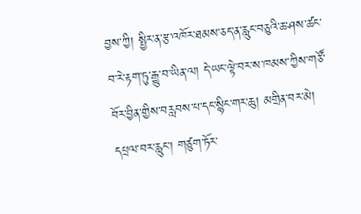བྱས་ཀྱི། སྤྱིར་ན་རྩ་འཁོར་ཐམས་ཅད་ན་རླུང་བཅུའི་ཆ་ཤས་ཚང་བ་རེ་རྟག་ཏུ་རྒྱུ་བ་ཡིན་ལ། དེ་ཡང་ལྟེ་བར་ས་ཁམས་ཀྱིས་གཙོ་བོར་བྱིན་གྱིས་བརླབས་པ་དང་སྙིང་གར་ཆུ། མགྲིན་བར་མེ། དཔྲལ་བར་རླུང་། གཙུག་ཏོར་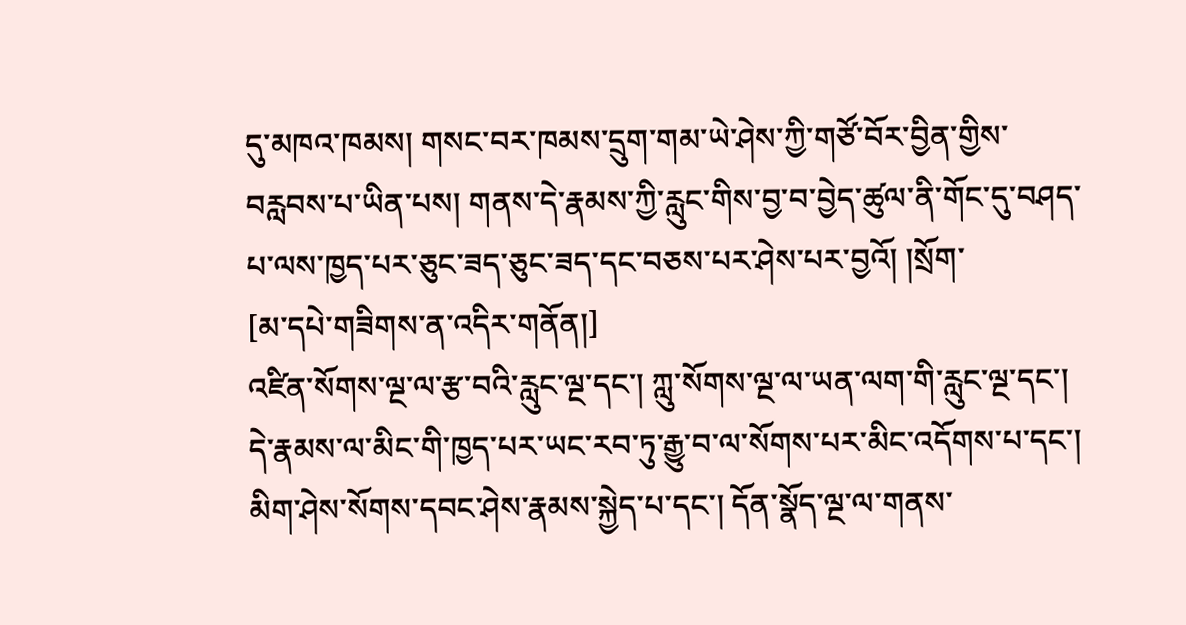དུ་མཁའ་ཁམས། གསང་བར་ཁམས་དྲུག་གམ་ཡེ་ཤེས་ཀྱི་གཙོ་བོར་བྱིན་གྱིས་བརླབས་པ་ཡིན་པས། གནས་དེ་རྣམས་ཀྱི་རླུང་གིས་བྱ་བ་བྱེད་ཚུལ་ནི་གོང་དུ་བཤད་པ་ལས་ཁྱད་པར་ཅུང་ཟད་ཅུང་ཟད་དང་བཅས་པར་ཤེས་པར་བྱའོ། །སྲོག་
[མ་དཔེ་གཟིགས་ན་འདིར་གནོན།]
འཛིན་སོགས་ལྔ་ལ་རྩ་བའི་རླུང་ལྔ་དང་། ཀླུ་སོགས་ལྔ་ལ་ཡན་ལག་གི་རླུང་ལྔ་དང་། དེ་རྣམས་ལ་མིང་གི་ཁྱད་པར་ཡང་རབ་ཏུ་རྒྱུ་བ་ལ་སོགས་པར་མིང་འདོགས་པ་དང་། མིག་ཤེས་སོགས་དབང་ཤེས་རྣམས་སྐྱེད་པ་དང་། དོན་སྣོད་ལྔ་ལ་གནས་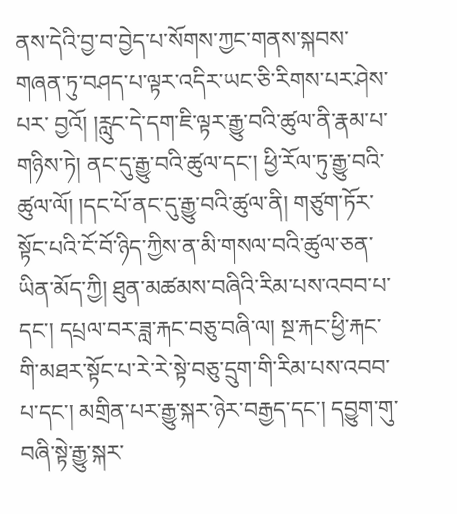ནས་དེའི་བྱ་བ་བྱེད་པ་སོགས་ཀྱང་གནས་སྐབས་གཞན་ཏུ་བཤད་པ་ལྟར་འདིར་ཡང་ཅི་རིགས་པར་ཤེས་པར་ བྱའོ། །རླུང་དེ་དག་ཇི་ལྟར་རྒྱུ་བའི་ཚུལ་ནི་རྣམ་པ་གཉིས་ཏེ། ནང་དུ་རྒྱུ་བའི་ཚུལ་དང་། ཕྱི་རོལ་ཏུ་རྒྱུ་བའི་ཚུལ་ལོ། །དང་པོ་ནང་དུ་རྒྱུ་བའི་ཚུལ་ནི། གཙུག་ཏོར་སྟོང་པའི་ངོ་བོ་ཉིད་ཀྱིས་ན་མི་གསལ་བའི་ཚུལ་ཅན་ཡིན་མོད་ཀྱི། ཐུན་མཚམས་བཞིའི་རིམ་པས་འབབ་པ་དང་། དཔྲལ་བར་ཟླ་རྐང་བཅུ་བཞི་ལ། སྔ་རྐང་ཕྱི་རྐང་གི་མཐར་སྟོང་པ་རེ་རེ་སྟེ་བཅུ་དྲུག་གི་རིམ་པས་འབབ་པ་དང་། མགྲིན་པར་རྒྱུ་སྐར་ཉེར་བརྒྱད་དང་། དབྱུག་གུ་བཞི་སྟེ་རྒྱུ་སྐར་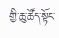གྱི་ཆུ་ཚོད་སྟོང་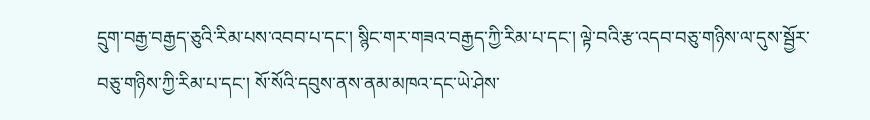དྲུག་བརྒྱ་བརྒྱད་ཅུའི་རིམ་པས་འབབ་པ་དང་། སྙིང་གར་གཟའ་བརྒྱད་ཀྱི་རིམ་པ་དང་། ལྟེ་བའི་རྩ་འདབ་བཅུ་གཉིས་ལ་དུས་སྦྱོར་བཅུ་གཉིས་ཀྱི་རིམ་པ་དང་། སོ་སོའི་དབུས་ནས་ནམ་མཁའ་དང་ཡེ་ཤེས་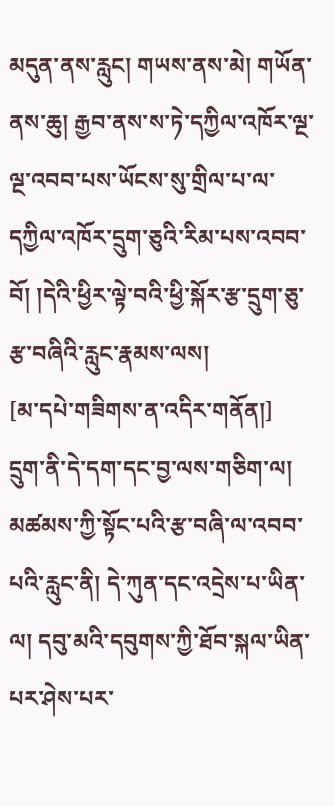མདུན་ནས་རླུང། གཡས་ནས་མེ། གཡོན་ནས་ཆུ། རྒྱབ་ནས་ས་ཏེ་དཀྱིལ་འཁོར་ལྔ་ལྔ་འབབ་པས་ཡོངས་སུ་གྲིལ་པ་ལ་དཀྱིལ་འཁོར་དྲུག་ཅུའི་རིམ་པས་འབབ་བོ། །དེའི་ཕྱིར་ལྟེ་བའི་ཕྱི་སྐོར་རྩ་དྲུག་ཅུ་རྩ་བཞིའི་རླུང་རྣམས་ལས།
[མ་དཔེ་གཟིགས་ན་འདིར་གནོན།]
དྲུག་ནི་དེ་དག་དང་བྱ་ལས་གཅིག་ལ། མཚམས་ཀྱི་སྟོང་པའི་རྩ་བཞི་ལ་འབབ་པའི་རླུང་ནི། དེ་ཀུན་དང་འདྲེས་པ་ཡིན་ལ། དབུ་མའི་དབུགས་ཀྱི་ཐོབ་སྐལ་ཡིན་པར་ཤེས་པར་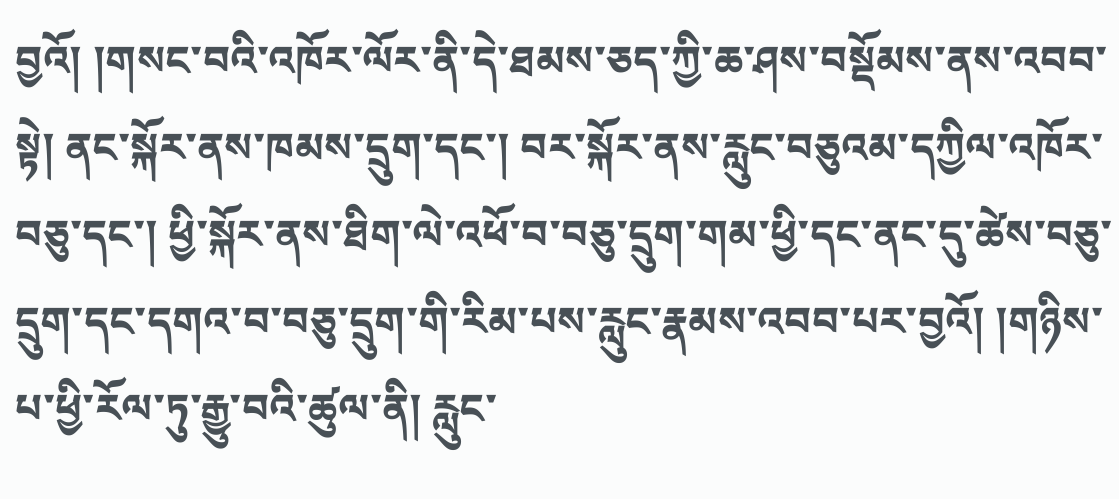བྱའོ། །གསང་བའི་འཁོར་ལོར་ནི་དེ་ཐམས་ཅད་ཀྱི་ཆ་ཤས་བསྡོམས་ནས་འབབ་སྟེ། ནང་སྐོར་ནས་ཁམས་དྲུག་དང་། བར་སྐོར་ནས་རླུང་བཅུའམ་དཀྱིལ་འཁོར་བཅུ་དང་། ཕྱི་སྐོར་ནས་ཐིག་ལེ་འཕོ་བ་བཅུ་དྲུག་གམ་ཕྱི་དང་ནང་དུ་ཚེས་བཅུ་དྲུག་དང་དགའ་བ་བཅུ་དྲུག་གི་རིམ་པས་རླུང་རྣམས་འབབ་པར་བྱའོ། །གཉིས་པ་ཕྱི་རོལ་ཏུ་རྒྱུ་བའི་ཚུལ་ནི། རླུང་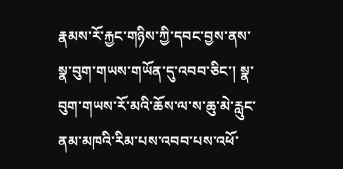རྣམས་རོ་རྐྱང་གཉིས་ཀྱི་དབང་བྱས་ནས་སྣ་བུག་གཡས་གཡོན་དུ་འབབ་ཅིང་། སྣ་བུག་གཡས་རོ་མའི་ཆོས་ལ་ས་ཆུ་མེ་རླུང་ནམ་མཁའི་རིམ་པས་འབབ་པས་འཕོ་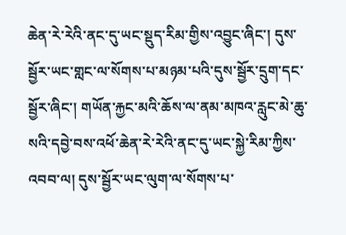ཆེན་རེ་རེའི་ནང་དུ་ཡང་སྡུད་རིམ་གྱིས་འབྱུང་ཞིང་། དུས་སྦྱོར་ཡང་གླང་ལ་སོགས་པ་མཉམ་པའི་དུས་སྦྱོར་དྲུག་དང་སྦྱོར་ཞིང་། གཡོན་རྐྱང་མའི་ཆོས་ལ་ནམ་མཁའ་རླུང་མེ་ཆུ་སའི་དབྱེ་བས་འཕོ་ཆེན་རེ་རེའི་ནང་དུ་ཡང་སྐྱེ་རིམ་ཀྱིས་འབབ་ལ། དུས་སྦྱོར་ཡང་ལུག་ལ་སོགས་པ་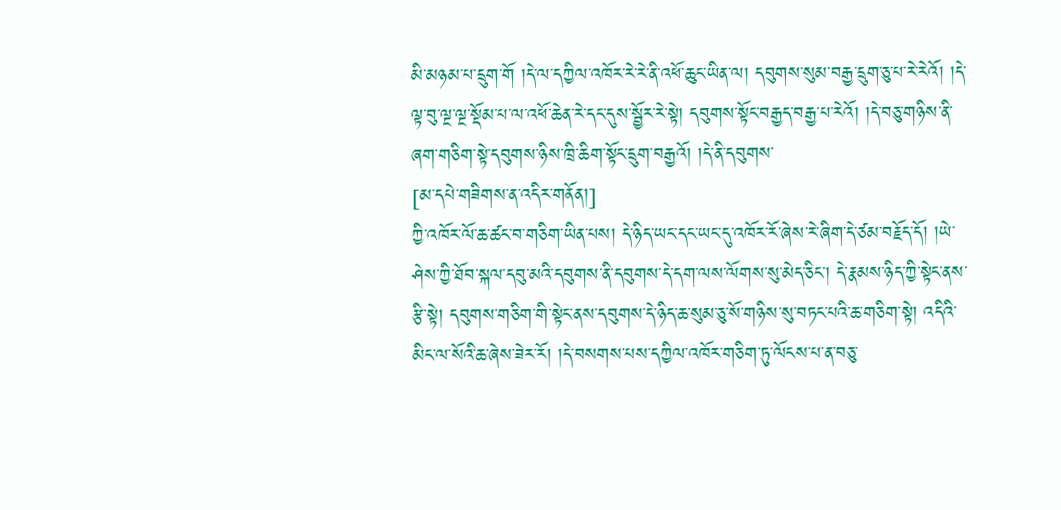མི་མཉམ་པ་དྲུག་གོ །དེ་ལ་དཀྱིལ་འཁོར་རེ་རེ་ནི་འཕོ་ཆུང་ཡིན་ལ། དབུགས་སུམ་བརྒྱ་དྲུག་ཅུ་པ་རེ་རེའོ། །དེ་ལྟ་བུ་ལྔ་ལྔ་སྡོམ་པ་ལ་འཕོ་ཆེན་རེ་དང་དུས་སྦྱོར་རེ་སྟེ། དབུགས་སྟོང་བརྒྱད་བརྒྱ་པ་རེའོ། །དེ་བཅུ་གཉིས་ནི་ཞག་གཅིག་སྟེ་དབུགས་ཉིས་ཁྲི་ཆིག་སྟོང་དྲུག་བརྒྱའོ། །དེ་ནི་དབུགས་
[མ་དཔེ་གཟིགས་ན་འདིར་གནོན།]
ཀྱི་འཁོར་ལོ་ཆ་ཚང་བ་གཅིག་ཡིན་པས། དེ་ཉིད་ཡང་དང་ཡང་དུ་འཁོར་རོ་ཞེས་རེ་ཞིག་དེ་ཙམ་བརྗོད་དོ། །ཡེ་ཤེས་ཀྱི་ཐོབ་སྐལ་དབུ་མའི་དབུགས་ནི་དབུགས་དེ་དག་ལས་ལོགས་སུ་མེད་ཅིང་། དེ་རྣམས་ཉིད་ཀྱི་སྟེང་ནས་རྩི་སྟེ། དབུགས་གཅིག་གི་སྟེང་ནས་དབུགས་དེ་ཉིད་ཆ་སུམ་ཅུ་སོ་གཉིས་སུ་བཏང་པའི་ཆ་གཅིག་སྟེ། འདིའི་མིང་ལ་སོའི་ཆ་ཞེས་ཟེར་རོ། །དེ་བསགས་པས་དཀྱིལ་འཁོར་གཅིག་ཏུ་ལོངས་པ་ན་བཅུ་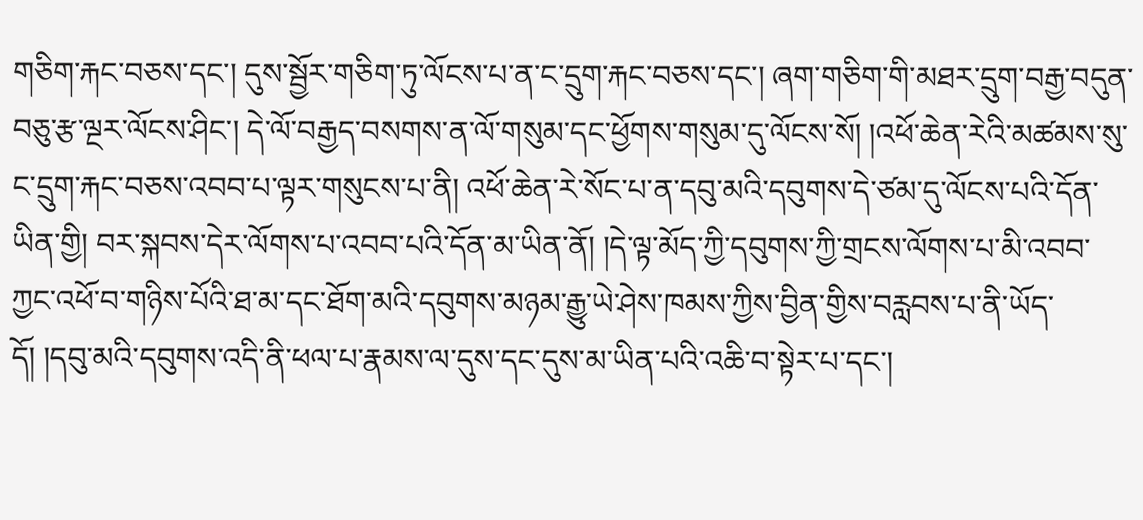གཅིག་རྐང་བཅས་དང་། དུས་སྦྱོར་གཅིག་ཏུ་ལོངས་པ་ན་ང་དྲུག་རྐང་བཅས་དང་། ཞག་གཅིག་གི་མཐར་དྲུག་བརྒྱ་བདུན་བཅུ་རྩ་ལྔར་ལོངས་ཤིང་། དེ་ལོ་བརྒྱད་བསགས་ན་ལོ་གསུམ་དང་ཕྱོགས་གསུམ་དུ་ལོངས་སོ། །འཕོ་ཆེན་རེའི་མཚམས་སུ་ང་དྲུག་རྐང་བཅས་འབབ་པ་ལྟར་གསུངས་པ་ནི། འཕོ་ཆེན་རེ་སོང་པ་ན་དབུ་མའི་དབུགས་དེ་ཙམ་དུ་ལོངས་པའི་དོན་ཡིན་གྱི། བར་སྐབས་དེར་ལོགས་པ་འབབ་པའི་དོན་མ་ཡིན་ནོ། །དེ་ལྟ་མོད་ཀྱི་དབུགས་ཀྱི་གྲངས་ལོགས་པ་མི་འབབ་ཀྱང་འཕོ་བ་གཉིས་པོའི་ཐ་མ་དང་ཐོག་མའི་དབུགས་མཉམ་རྒྱུ་ཡེ་ཤེས་ཁམས་ཀྱིས་བྱིན་གྱིས་བརླབས་པ་ནི་ཡོད་དོ། །དབུ་མའི་དབུགས་འདི་ནི་ཕལ་པ་རྣམས་ལ་དུས་དང་དུས་མ་ཡིན་པའི་འཆི་བ་སྟེར་པ་དང་།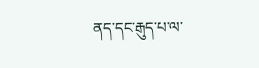ནད་དང་རྒུད་པ་ལ་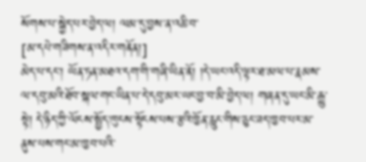སོགས་པ་སྐྱེད་པར་བྱེད་ལ། ལམ་དུ་བྱས་ན་འཆི་བ་
[མ་དཔེ་གཟིགས་ན་འདིར་གནོན།]
མེད་པ་དང་། ཡོན་ཏན་མཐའ་དག་གི་གཞི་ཡིན་ནོ། །དེ་ཡང་འདི་ལྟར་ཐ་མལ་པ་རྣམས་ལ་དབུ་མའི་ཐོབ་སྐལ་གང་ཡིན་པ་དེ་དབུ་མར་ཡང་བྱ་བ་མི་བྱེད་ལ། གཞན་དུ་ཡང་མི་རྒྱུ་སྟེ། དེ་ཉིད་ཀྱི་ལོངས་སྤྱོད་ཁུངས་སྟོངས་པས་རྩའི་ཁྱོན་རླུང་གིས་ཅུང་ཟད་ཁྱབ་པར་མ་ནུས་པས་གང་མ་ཁྱབ་པའི་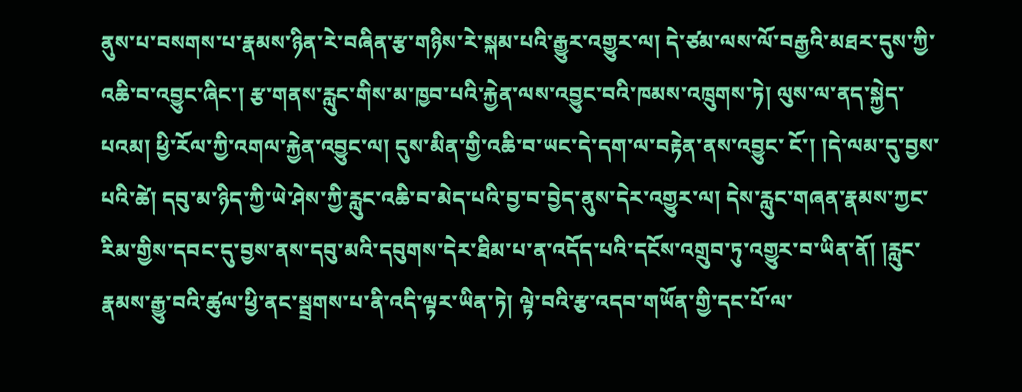ནུས་པ་བསགས་པ་རྣམས་ཉིན་རེ་བཞིན་རྩ་གཉིས་རེ་སྐམ་པའི་རྒྱུར་འགྱུར་ལ། དེ་ཙམ་ལས་ལོ་བརྒྱའི་མཐར་དུས་ཀྱི་འཆི་བ་འབྱུང་ཞིང་། རྩ་གནས་རླུང་གིས་མ་ཁྱབ་པའི་རྐྱེན་ལས་འབྱུང་བའི་ཁམས་འཁྲུགས་ཏེ། ལུས་ལ་ནད་སྐྱེད་པའམ། ཕྱི་རོལ་ཀྱི་འགལ་རྐྱེན་འབྱུང་ལ། དུས་མིན་གྱི་འཆི་བ་ཡང་དེ་དག་ལ་བརྟེན་ནས་འབྱུང་ ངོ་། །དེ་ལམ་དུ་བྱས་པའི་ཚེ། དབུ་མ་ཉིད་ཀྱི་ཡེ་ཤེས་ཀྱི་རླུང་འཆི་བ་མེད་པའི་བྱ་བ་བྱེད་ནུས་དེར་འགྱུར་ལ། དེས་རླུང་གཞན་རྣམས་ཀྱང་རིམ་གྱིས་དབང་དུ་བྱས་ནས་དབུ་མའི་དབུགས་དེར་ཐིམ་པ་ན་འདོད་པའི་དངོས་འགྲུབ་ཏུ་འགྱུར་བ་ཡིན་ནོ། །རླུང་རྣམས་རྒྱུ་བའི་ཚུལ་ཕྱི་ནང་སྦྲགས་པ་ནི་འདི་ལྟར་ཡིན་ཏེ། ལྟེ་བའི་རྩ་འདབ་གཡོན་གྱི་དང་པོ་ལ་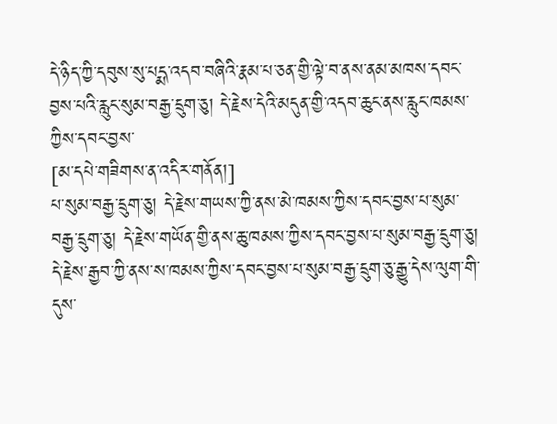དེ་ཉིད་ཀྱི་དབུས་སུ་པདྨ་འདབ་བཞིའི་རྣམ་པ་ཅན་གྱི་ལྟེ་བ་ནས་ནམ་མཁས་དབང་བྱས་པའི་རླུང་སུམ་བརྒྱ་དྲུག་ཅུ། དེ་རྗེས་དེའི་མདུན་གྱི་འདབ་ཆུང་ནས་རླུང་ཁམས་ཀྱིས་དབང་བྱས་
[མ་དཔེ་གཟིགས་ན་འདིར་གནོན།]
པ་སུམ་བརྒྱ་དྲུག་ཅུ། དེ་རྗེས་གཡས་ཀྱི་ནས་མེ་ཁམས་ཀྱིས་དབང་བྱས་པ་སུམ་བརྒྱ་དྲུག་ཅུ། དེ་རྗེས་གཡོན་གྱི་ནས་ཆུ་ཁམས་ཀྱིས་དབང་བྱས་པ་སུམ་བརྒྱ་དྲུག་ཅུ། དེ་རྗེས་རྒྱབ་ཀྱི་ནས་ས་ཁམས་ཀྱིས་དབང་བྱས་པ་སུམ་བརྒྱ་དྲུག་ཅུ་རྒྱུ་དེས་ལུག་གི་དུས་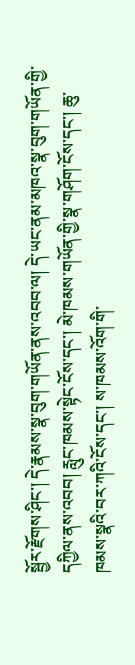སྦྱོར་རྫོགས་ཤིང་། དེ་རྣམས་སྣ་བུག་གཡོན་ནས་འབབ་ལ། དེ་ཡང་ནམ་མཁའ་སྣ་བུག་གཡོན་གྱི་དཀྱིལ་ནས་འབབ། རླུང་ཁམས་སྟེང་ངོས་དང་། མེ་ཁམས་གཡོན་གྱི་སྣ་གཤོག་ངོས་དང་། ཆུ་ཁམས་སྣའི་བར་ཀའི་ངོས་དང་། ས་ཁམས་འོག་གི་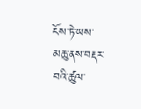ངོས་ཏེ་ཡས་མཆུ་ནས་བརྡར་བའི་ཚུལ་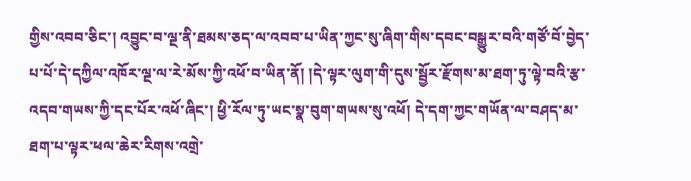གྱིས་འབབ་ཅིང་། འབྱུང་བ་ལྔ་ནི་ཐམས་ཅད་ལ་འབབ་པ་ཡིན་ཀྱང་སུ་ཞིག་གིས་དབང་བསྒྱུར་བའི་གཙོ་བོ་བྱེད་པ་པོ་དེ་དཀྱིལ་འཁོར་ལྔ་ལ་རེ་མོས་ཀྱི་འཕོ་བ་ཡིན་ནོ། །དེ་ལྟར་ལུག་གི་དུས་སྦྱོར་རྫོགས་མ་ཐག་ཏུ་ལྟེ་བའི་རྩ་འདབ་གཡས་ཀྱི་དང་པོར་འཕོ་ཞིང་། ཕྱི་རོལ་ཏུ་ཡང་སྣ་བུག་གཡས་སུ་འཕོ། དེ་དག་ཀྱང་གཡོན་ལ་བཤད་མ་ཐག་པ་ལྟར་ཕལ་ཆེར་རིགས་འགྲེ་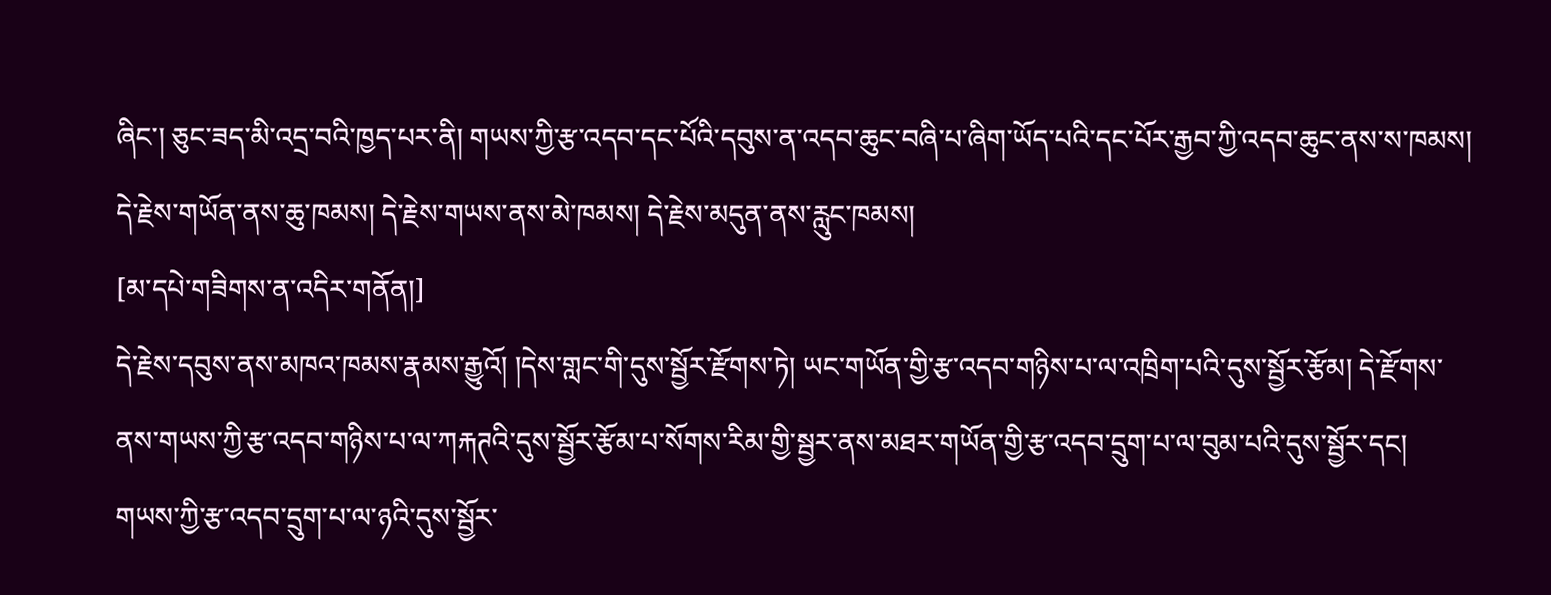ཞིང་། ཅུང་ཟད་མི་འདྲ་བའི་ཁྱད་པར་ནི། གཡས་ཀྱི་རྩ་འདབ་དང་པོའི་དབུས་ན་འདབ་ཆུང་བཞི་པ་ཞིག་ཡོད་པའི་དང་པོར་རྒྱབ་ཀྱི་འདབ་ཆུང་ནས་ས་ཁམས། དེ་རྗེས་གཡོན་ནས་ཆུ་ཁམས། དེ་རྗེས་གཡས་ནས་མེ་ཁམས། དེ་རྗེས་མདུན་ནས་རླུང་ཁམས།
[མ་དཔེ་གཟིགས་ན་འདིར་གནོན།]
དེ་རྗེས་དབུས་ནས་མཁའ་ཁམས་རྣམས་རྒྱུའོ། །དེས་གླང་གི་དུས་སྦྱོར་རྫོགས་ཏེ། ཡང་གཡོན་གྱི་རྩ་འདབ་གཉིས་པ་ལ་འཁྲིག་པའི་དུས་སྦྱོར་རྩོམ། དེ་རྫོགས་ནས་གཡས་ཀྱི་རྩ་འདབ་གཉིས་པ་ལ་ཀརྐཊའི་དུས་སྦྱོར་རྩོམ་པ་སོགས་རིམ་གྱི་སྦྱར་ནས་མཐར་གཡོན་གྱི་རྩ་འདབ་དྲུག་པ་ལ་བུམ་པའི་དུས་སྦྱོར་དང། གཡས་ཀྱི་རྩ་འདབ་དྲུག་པ་ལ་ཉའི་དུས་སྦྱོར་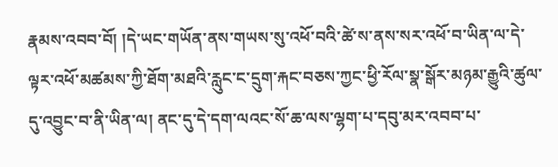རྣམས་འབབ་བོ། །དེ་ཡང་གཡོན་ནས་གཡས་སུ་འཕོ་བའི་ཚེ་ས་ནས་སར་འཕོ་བ་ཡིན་ལ་དེ་ལྟར་འཕོ་མཚམས་ཀྱི་ཐོག་མཐའི་རླུང་ང་དྲུག་རྐང་བཅས་ཀྱང་ཕྱི་རོལ་སྣ་སྒོར་མཉམ་རྒྱུའི་ཚུལ་དུ་འབྱུང་བ་ནི་ཡིན་ལ། ནང་དུ་དེ་དག་ལའང་སོ་ཆ་ལས་ལྷག་པ་དབུ་མར་འབབ་པ་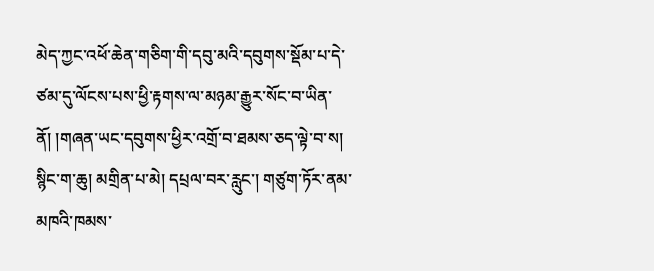མེད་ཀྱང་འཕོ་ཆེན་གཅིག་གི་དབུ་མའི་དབུགས་སྡོམ་པ་དེ་ཙམ་དུ་ལོངས་པས་ཕྱི་རྟགས་ལ་མཉམ་རྒྱུར་སོང་བ་ཡིན་ནོ། །གཞན་ཡང་དབུགས་ཕྱིར་འགྲོ་བ་ཐམས་ཅད་ལྟེ་བ་ས། སྙིང་ག་ཆུ། མགྲིན་པ་མེ། དཔྲལ་བར་རླུང་། གཙུག་ཏོར་ནམ་མཁའི་ཁམས་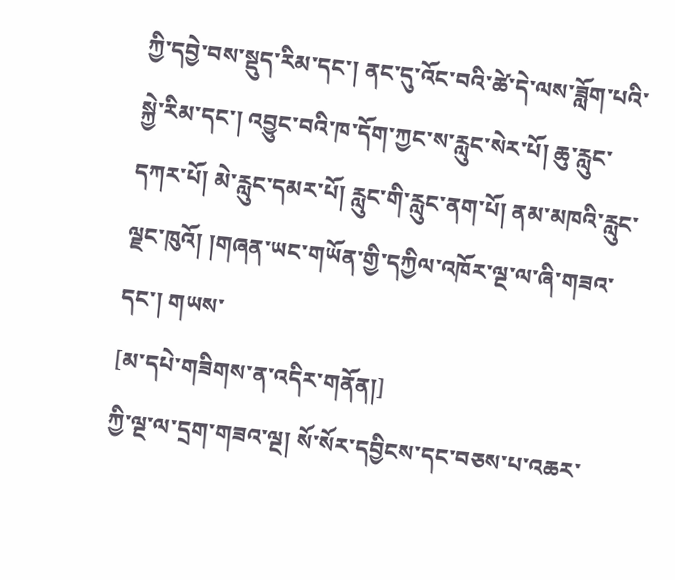ཀྱི་དབྱེ་བས་སྡུད་རིམ་དང་། ནང་དུ་འོང་བའི་ཚེ་དེ་ལས་ཟློག་པའི་སྐྱེ་རིམ་དང་། འབྱུང་བའི་ཁ་དོག་ཀྱང་ས་རླུང་སེར་པོ། ཆུ་རླུང་དཀར་པོ། མེ་རླུང་དམར་པོ། རླུང་གི་རླུང་ནག་པོ། ནམ་མཁའི་རླུང་ལྗང་ཁུའོ། །གཞན་ཡང་གཡོན་གྱི་དཀྱིལ་འཁོར་ལྔ་ལ་ཞི་གཟའ་དང་། གཡས་
[མ་དཔེ་གཟིགས་ན་འདིར་གནོན།]
ཀྱི་ལྔ་ལ་དྲག་གཟའ་ལྔ། སོ་སོར་དབྱིངས་དང་བཅས་པ་འཆར་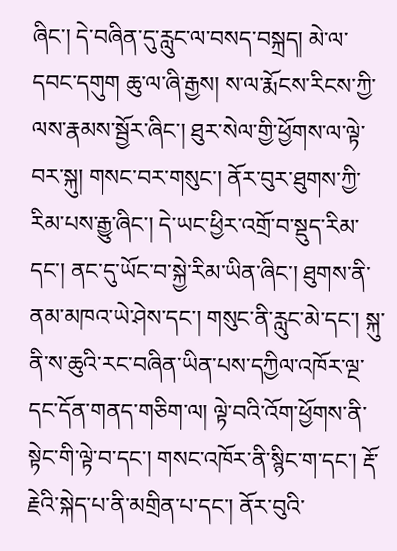ཞིང་། དེ་བཞིན་དུ་རླུང་ལ་བསད་བསྐྲད། མེ་ལ་དབང་དགུག ཆུ་ལ་ཞི་རྒྱས། ས་ལ་རྨོངས་རིངས་ཀྱི་ལས་རྣམས་སྦྱོར་ཞིང་། ཐུར་སེལ་གྱི་ཕྱོགས་ལ་ལྟེ་བར་སྐུ། གསང་བར་གསུང་། ནོར་བུར་ཐུགས་ཀྱི་རིམ་པས་རྒྱུ་ཞིང་། དེ་ཡང་ཕྱིར་འགྲོ་བ་སྡུད་རིམ་དང་། ནང་དུ་ཡོང་བ་སྐྱེ་རིམ་ཡིན་ཞིང་། ཐུགས་ནི་ནམ་མཁའ་ཡེ་ཤེས་དང་། གསུང་ནི་རླུང་མེ་དང་། སྐུ་ནི་ས་ཆུའི་རང་བཞིན་ཡིན་པས་དཀྱིལ་འཁོར་ལྔ་དང་དོན་གནད་གཅིག་ལ། ལྟེ་བའི་འོག་ཕྱོགས་ནི་སྟེང་གི་ལྟེ་བ་དང་། གསང་འཁོར་ནི་སྙིང་ག་དང་། རྡོ་རྗེའི་སྐེད་པ་ནི་མགྲིན་པ་དང་། ནོར་བུའི་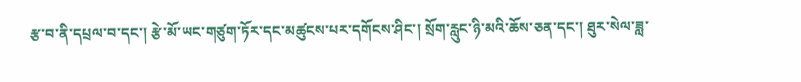རྩ་བ་ནི་དཔྲལ་བ་དང་། རྩེ་མོ་ཡང་གཙུག་ཏོར་དང་མཚུངས་པར་དགོངས་ཤིང་། སྲོག་རླུང་ཉི་མའི་ཆོས་ཅན་དང་། ཐུར་སེལ་ཟླ་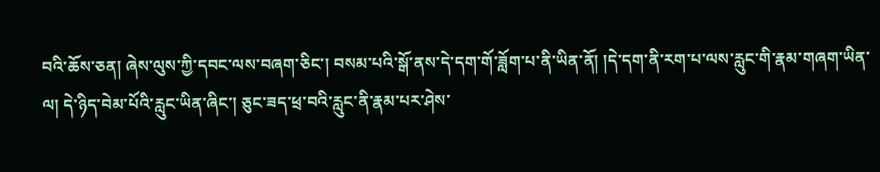བའི་ཆོས་ཅན། ཞེས་ལུས་ཀྱི་དབང་ལས་བཞག་ཅིང་། བསམ་པའི་སྒོ་ནས་དེ་དག་གོ་ཟློག་པ་ནི་ཡིན་ནོ། །དེ་དག་ནི་རག་པ་ལས་རླུང་གི་རྣམ་གཞག་ཡིན་ལ། དེ་ཉིད་བེམ་པོའི་རླུང་ཡིན་ཞིང་། ཅུང་ཟད་ཕྲ་བའི་རླུང་ནི་རྣམ་པར་ཤེས་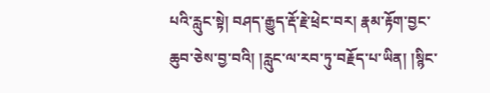པའི་རླུང་སྟེ། བཤད་རྒྱུད་རྡོ་རྗེ་ཕྲེང་བར། རྣམ་རྟོག་བྱང་ཆུབ་ཅེས་བྱ་བའི། །རླུང་ལ་རབ་ཏུ་བརྗོད་པ་ཡིན། །སྙིང་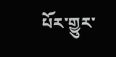པོར་གྱུར་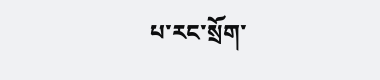པ་རང་སྲོག་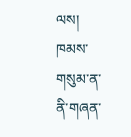ལས། ཁམས་གསུམ་ན་ནི་གཞན་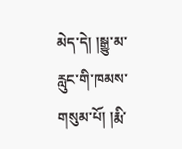མེད་དེ། །སྒྱུ་མ་རླུང་གི་ཁམས་གསུམ་པོ། །རྨི་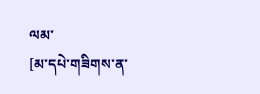ལམ་
[མ་དཔེ་གཟིགས་ན་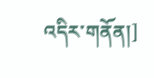འདིར་གནོན།]